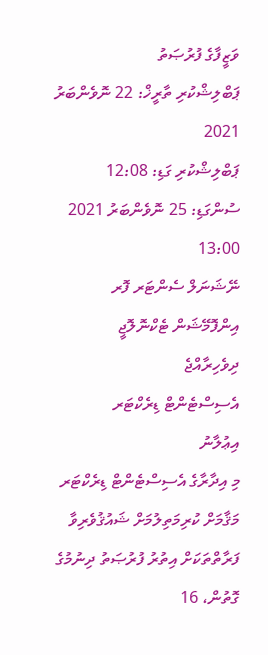ވަޒީފާގެ ފުރުޞަތު
ޕަބްލިޝްކުރި ތާރީޚް: 22 ނޮވެންބަރު 2021
ޕަބްލިޝްކުރި ގަޑި: 12:08
ސުންގަޑި: 25 ނޮވެންބަރު 2021 13:00
ނޭޝަނަލް ސެންޓަރ ފޮރ އިންފޮމޭޝަން ޓެކްނޮލޮޖީ
ދިވެހިރާއްޖެ
އެސިސްޓެންޓް ޑިރެކްޓަރ
އިޢުލާނު
މި އިދާރާގެ އެސިސްޓެންޓް ޑިރެކްޓަރ މަޤާމަށް ކުރިމަތިލުމަށް ޝައުޤުވެރިވާ ފަރާތްތަކަށް އިތުރު ފުރުޞަތު ދިނުމުގެ ގޮތުން، 16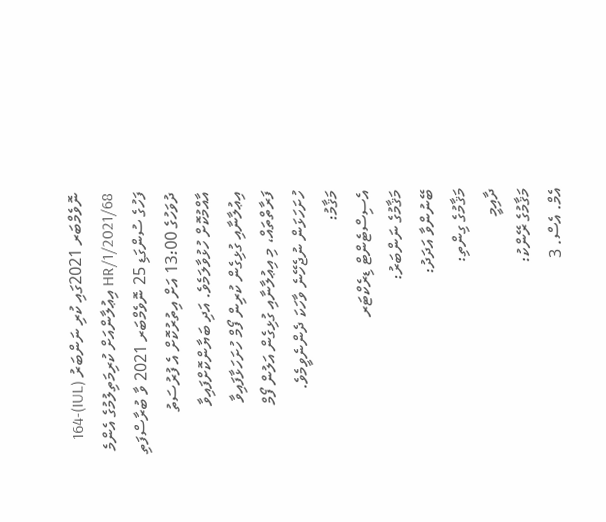ނޮވެމްބަރ 2021ގައި ކުރި ނަންބަރު (IUL)164-HR/1/2021/68 އިޢުލާންއަށް ކުރިމަތިލުމުގެ އެންމެ ފަހުގެ ސުންގަޑި 25 ނޮވެމްބަރ 2021 ވާ ބުރާސްފަތި ދުވަހުގެ 13:00 އަށް އިތުރުކޮށް އެ ފުރުސަތު އާއްމުކޮށް ހުޅުވާލަމެވެ. އަދި ބަޔާންކޮށްފައިވާ އިޢުލާނާއި ގުޅިގެން ކުރިން ފޯމް ހުށަހަޅާފައިވާ ފަރާތްތައް، މި އިޢުލާނާއި ގުޅިގެން އަލުން ފޯމް ހުށަހަޅަން ނުޖެހޭނެ ވާހަކަ ދެންނެވީމެވެ.
މަޤާމު:
އެސިސްޓެންޓް ޑިރެކްޓަރ
މަޤާމުގެ ނަންބަރު:
ބޭނުންވާ އަދަދު:
މަޤާމުގެ ގިންތި:
ދާއިމީ
މަޤާމުގެ ރޭންކު:
އެމް. އެސް. 3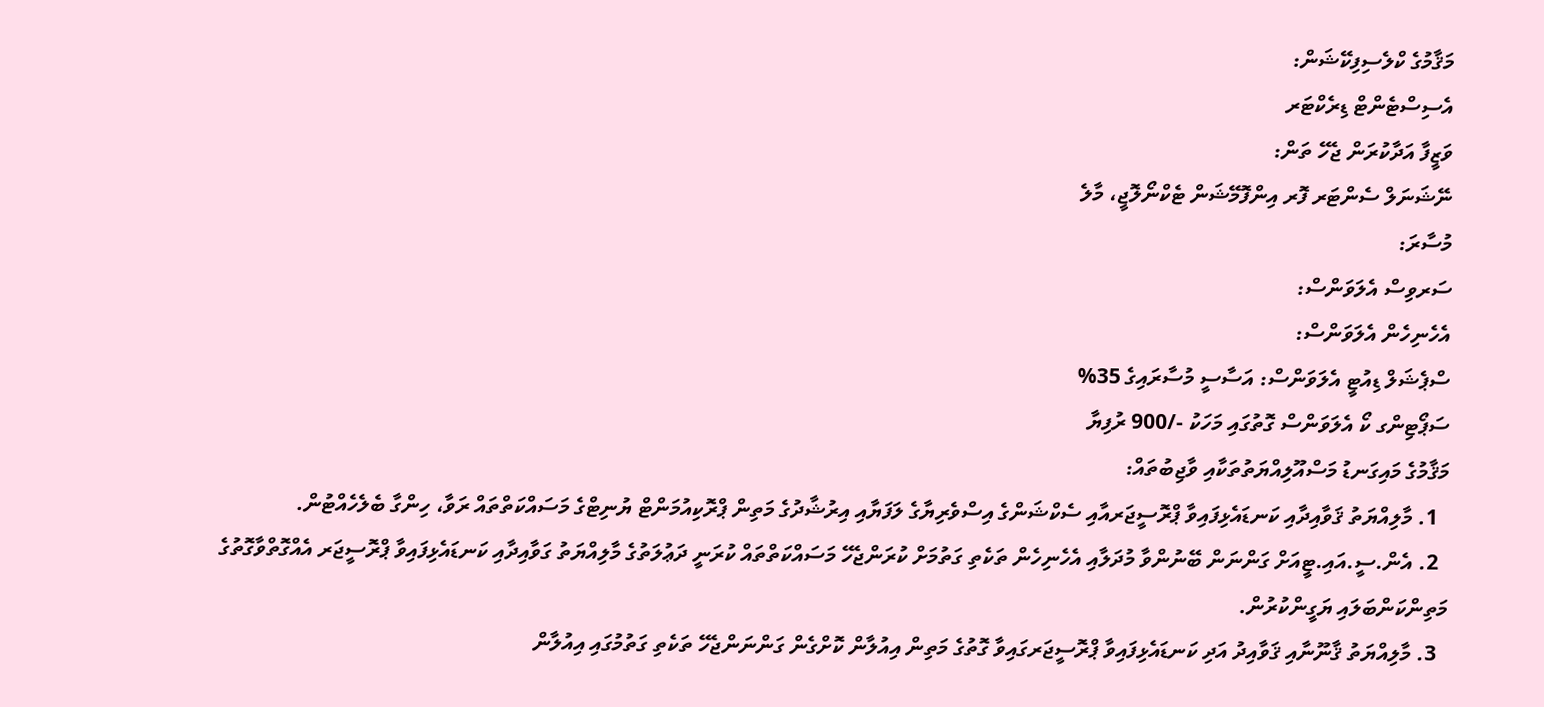މަޤާމުގެ ކްލެސިފިކޭޝަން:
އެސިސްޓެންޓް ޑިރެކްޓަރ
ވަޒީފާ އަދާކުރަން ޖެހޭ ތަން:
ނޭޝަނަލް ސެންޓަރ ފޮރ އިންފޮމޭޝަން ޓެކްނޯލޮޖީ، މާލެ
މުސާރަ:
ސަރވިސް އެލަވަންސް:
އެހެނިހެން އެލަވަންސް:
ސްޕެޝަލް ޑިއުޓީ އެލަވަންސް: އަސާސީ މުސާރައިގެ 35%
ސަޕޯޓިންގ ކޯ އެލަވަންސް ގޮތުގައި މަހަކު -/900 ރުފިޔާ
މަޤާމުގެ މައިގަނޑު މަސްއޫލިއްޔަތުތަކާއި ވާޖިބުތައް:
  1. މާލިއްޔަތު ޤަވާއިދާއި ކަނޑައެޅިފައިވާ ޕްރޮސީޖަރއާއި ސެކްޝަންގެ އިސްވެރިޔާގެ ލަފަޔާއި އިރުޝާދުގެ މަތިން ޕްރޮކިއުމަންޓް ޔުނިޓްގެ މަސައްކަތްތައް ރަވާ، ހިންގާ ބެލެހެއްޓުން.
  2. އެން.ސީ.އައި.ޓީއަށް ގަންނަން ބޭނުންވާ މުދަލާއި އެހެނިހެން ތަކެތި ގަތުމަށް ކުރަންޖެހޭ މަސައްކަތްތައް ކުރަނީ ދަޢުލަތުގެ މާލިއްޔަތު ގަވާއިދާއި ކަނޑައެޅިފައިވާ ޕްރޮސީޖަރ އެއްގޮތްވާގޮތުގެ މަތިންކަންބަލައި ޔަގީންކުރުން.
  3. މާލިއްޔަތު ޤާނޫނާއި ޤަވާއިދު އަދި ކަނޑައެޅިފައިވާ ޕްރޮސީޖަރގައިވާ ގޮތުގެ މަތިން އިއުލާން ކޮށްގެން ގަންނަންޖެހޭ ތަކެތި ގަތުމުގައި އިއުލާން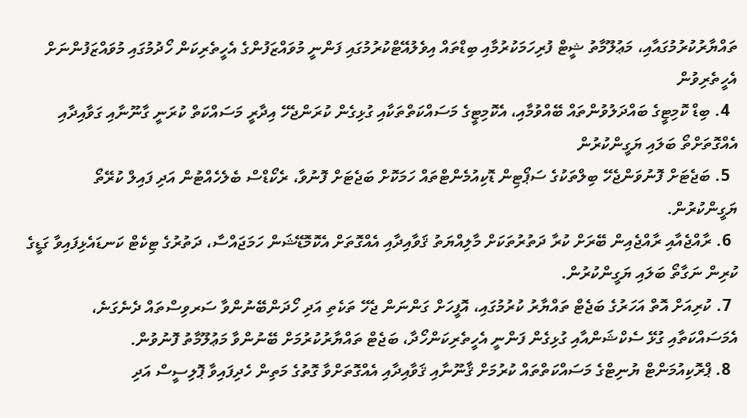ތައްޔާރުކުރުމުގައާއި، މަޢުލޫމާތު ޝީޓް ފުރިހަމަކުރުމާއި ބިޑްތައް އިވެލުއޭޓްކުރުމުގައި ފަންނީ މުވައްޒަފުންގެ އެހީތެރިކަން ހޯދުމުގައި މުވައްޒަފުންނަށް އެހީތެރިވުން
  4. ބިޑް ކޮމިޓީގެ ބައްދަލުވުންތައް ބޭއްވުމާއި، އެކޮމިޓީގެ މަސައްކަތްތަކާއި ގުޅިގެން ކުރަންޖެހޭ އިދާރީ މަސައްކަތް ކުރަނީ ގާނޫނާއި ގަވާއިދާއި އެއްގޮތަށްތޯ ބަލައި ޔަގީންކުރުން
  5. ބަޖެޓަށް ފޮނުވަންޖެހޭ ބިލްތަކުގެ ސަޕޯޓިން ޑޮކިއުމެންޓްތައް ހަމަކޮށް ބަޖެޓަށް ފޮނުވާ، ރެކޯޑްސް ބެލެހެއްޓުން އަދި ފައިލް ކުރޭތޯ ޔަގީންކުރުން.
  6. ރާއްޖެއާއި ރާއްޖެއިން ބޭރަށް ކުރާ ދަތުރުތަކަށް މާލިއްޔަތު ޤަވާއިދާއި އެއްގޮތަށް އެކޮމޮޑޭޝަން ހަމަޖައްސާ، ދަތުރުގެ ޓިކެޓް ކަނޑައެޅިފައިވާ ގަޑީގެ ކުރިން ނަގާތޯ ބަލައި ޔަގީންކުރުން.
  7. ކުރިއަށް އޮތް އަހަރުގެ ބަޖެޓް ތައްޔާރު ކުރުމުގައި، އޮފީހަށް ގަންނަން ޖެހޭ ތަކެތި އަދި ހޯދަންބޭނުންވާ ސަރވިސްތައް ދެނެގަނެ، އެމަސައްކަތާއި ގުޅޭ ސެކްޝަންއާއި ގުޅިގެން ފަންނީ އެހީތެރިކަންހޯދާ، ބަޖެޓް ތައްޔާރުކުރުމަށް ބޭނުންވާ މަޢުލޫމާތު ފޮނުވުން.
  8. ޕްރޮކިއުމަންޓް ޔުނިޓްގެ މަސައްކަތްތައް ކުރުމަށް ޤާނޫނާއި ޤަވާއިދާއި އެއްގޮތަށްވާ ގޮތުގެ މަތިން ހެދިފައިވާ ޕޮލިސީސް އަދި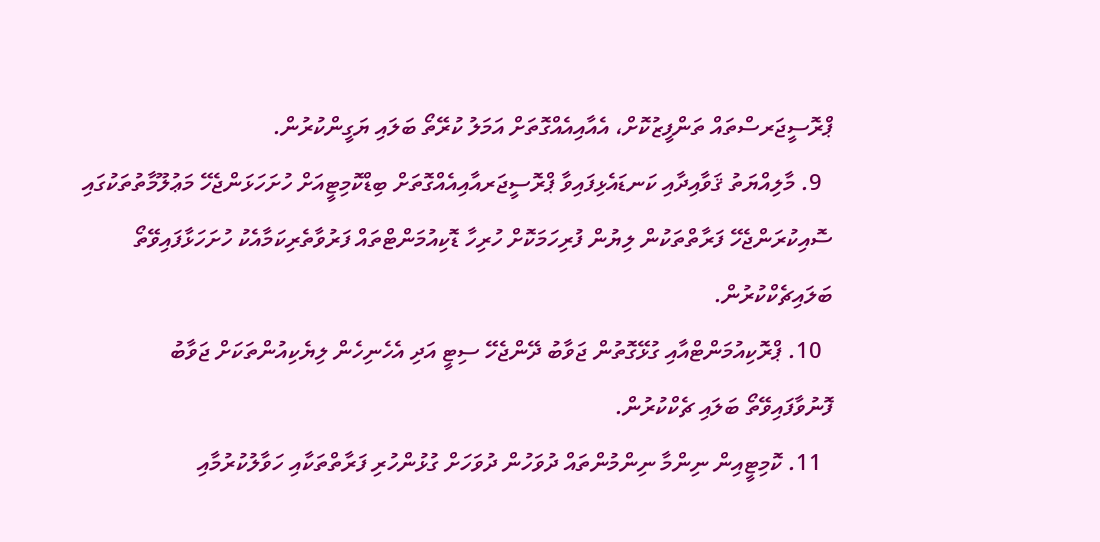ޕްރޮސީޖަރސްތައް ތަންފީޒުކޮށް، އެއާއިއެއްގޮތަށް އަމަލު ކުރޭތޯ ބަލައި ޔަގީންކުރުން.
  9. މާލިއްޔަތު ޤަވާއިދާއި ކަނޑައެޅިފައިވާ ޕްރޮސީޖަރއާއިއެއްގޮތަށް ބިޑްކޮމިޓީއަށް ހުށަހަޅަންޖެހޭ މަޢުލޫމާތުތަކުގައި ސޮއިކުރަންޖެހޭ ފަރާތްތަކުން ލިޔުން ފުރިހަމަކޮށް ހުރިހާ ޑޮކިއުމަންޓްތައް ފަރުވާތެރިކަމާއެކު ހުށަހަޅާފައިވޭތޯ ބަލައިޗެކްކުރުން.
  10. ޕްރޮކިއުމަންޓްއާއި ގުޅޭގޮތުން ޖަވާބު ދޭންޖެހޭ ސިޓީ އަދި އެހެނިހެން ލިޔެކިއުންތަކަށް ޖަވާބު ފޮނުވާފައިވޭތޯ ބަލައި ޗެކްކުރުން.
  11. ކޮމިޓީއިން ނިންމާ ނިންމުންތައް ދުވަހުން ދުވަހަށް ގުޅުންހުރި ފަރާތްތަކާއި ހަވާލުކުރުމާއި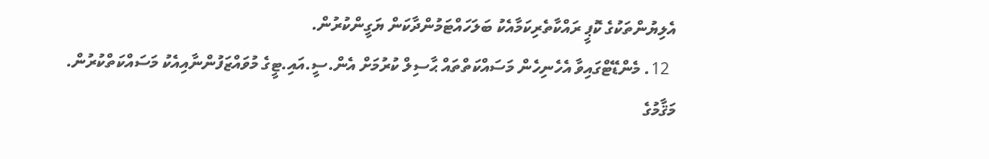އެލިޔުންތަކުގެ ކޮޕީ ރައްކާތެރިކަމާއެކު ބަލަހައްޓަމުންދާކަން ޔަގީންކުރުން.
  12. މެންޑޭޓްގައިވާ އެހެނިހެން މަސައްކަތްތައް ޙާސިލް ކުރުމަށް އެން.ސީ.އައި.ޓީގެ މުވައްޒަފުންނާއިއެކު މަސައްކަތްކުރުން.
މަޤާމުގެ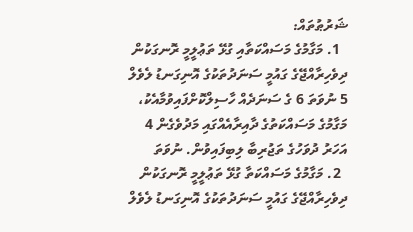ޝަރުޠުތައް:
  1. މަގާމުގެ މަސައްކަތާއި ގުޅޭ ތަޢުލީމީ ރޮނގަކުން ދިވެހިރާއްޖޭގެ ގައުމީ ސަނަދުތަކުގެ އޮނިގަނޑު ލެވެލް 5 ނުވަތަ 6 ގެ ސަނަދެއް ހާސިލްކޮށްފައިވުމާއެކު، މަގާމުގެ މަސައްކަތުގެ ދާއިރާއެއްގައި މަދުވެގެން 4 އަހަރު ދުވަހުގެ ތަޖުރިބާ ލިބިފައިވުން. ނުވަތަ
  2. މަގާމުގެ މަސައްކަތާ ގުޅޭ ތަޢުލީމީ ރޮނގަކުން ދިވެހިރާއްޖޭގެ ގައުމީ ސަނަދުތަކުގެ އޮނިގަނޑު ލެވެލް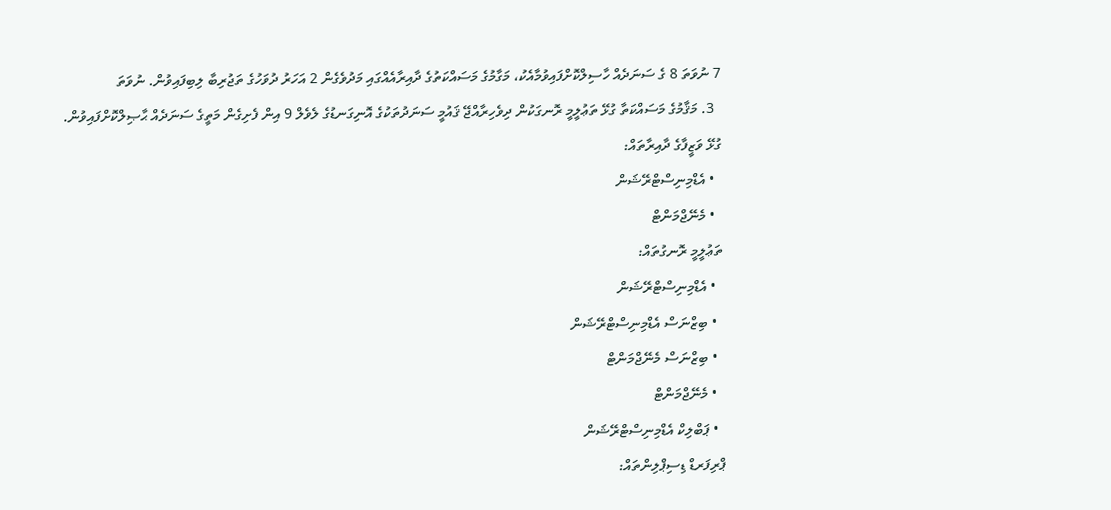7 ނުވަތަ 8 ގެ ސަނަދެއް ހާސިލްކޮށްފައިވުމާއެކު، މަގާމުގެ މަސައްކަތުގެ ދާއިރާއެއްގައި މަދުވެގެން 2 އަހަރު ދުވަހުގެ ތަޖުރިބާ ލިބިފައިވުން. ނުވަތަ
  3. މަޤާމުގެ މަސައްކަތާ ގުޅޭ ތަޢުލީމީ ރޮނގަކުން ދިވެހިރާއްޖޭ ޤައުމީ ސަނަދުތަކުގެ އޮނިގަނޑުގެ ލެވެލް 9 އިން ފެށިގެން މަތީގެ ސަނަދެއް ޙާޞިލްކޮށްފައިވުން.
ގުޅޭ ވަޒީފާގެ ދާއިރާތައް:
  • އެޑްމިނިސްޓްރޭޝަން
  • މެނޭޖްމަންޓް
ތަޢުލީމީ ރޮނގުތައް:
  • އެޑްމިނިސްޓްރޭޝަން
  • ބިޒްނަސް އެޑްމިނިސްޓްރޭޝަން
  • ބިޒްނަސް މެނޭޖްމަންޓް
  • މެނޭޖްމަންޓް
  • ޕަބްލިކް އެޑްމިނިސްޓްރޭޝަން
ޕްރިފަރޑް ޑިސިޕްލިންތައް: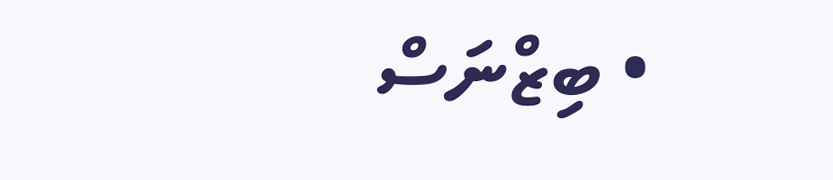• ބިޒްނަސް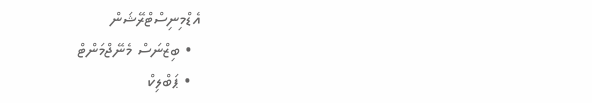އެޑްމިނިސްޓްރޭޝަން
  • ބިޒްނަސް މެނޭޖްމަންޓް
  • ޕަބްލިކް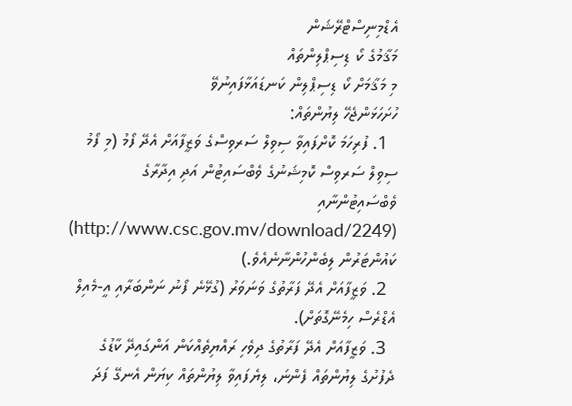އެޑްމިނިސްޓްރޭޝަން
މަޤާމުގެ ކޯ ޑިސިޕްލިންތައް
މި މަޤާމަށް ކޯ ޑިސިޕްލިން ކަނޑައަޅާފައިނުވޭ
ހުށަހަޅަންޖެހޭ ލިޔުންތައް:
  1. ފުރިހަމަ ކޮށްފައިވާ ސިވިލް ސަރވިސްގެ ވަޒީފާއަށް އެދޭ ފޯމު (މި ފޯމު ސިވިލް ސަރވިސް ކޮމިޝަނުގެ ވެބްސައިޓުން އަދި އިދާރާގެ ވެބްސައިޓުންނާއި (http://www.csc.gov.mv/download/2249) ކައުންޓަރުން ލިބެންހުންނާނެއެވެ.)
  2. ވަޒީފާއަށް އެދޭ ފަރާތުގެ ވަނަވަރު (ގުޅޭނެ ފޯނު ނަންބަރާއި އީ-މެއިލް އެޑްރެސް ހިމެނޭގޮތަށް).
  3. ވަޒީފާއަށް އެދޭ ފަރާތުގެ ދިވެހި ރައްޔިތެއްކަން އަންގައިދޭ ކާޑުގެ ދެފުށުގެ ލިޔުންތައް ފެންނަ، ލިޔެފައިވާ ލިޔުންތައް ކިޔަން އެނގޭ ފަދަ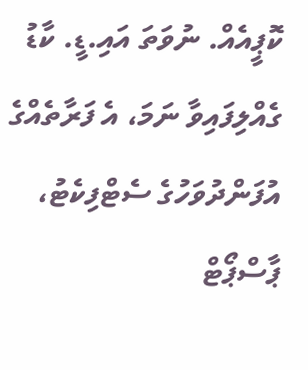ކޮޕީއެއް. ނުވަތަ އައި.ޑީ. ކާޑު ގެއްލިފައިވާ ނަމަ، އެ ފަރާތެއްގެ އުފަންދުވަހުގެ ސެޓްފިކެޓު، ޕާސްޕޯޓް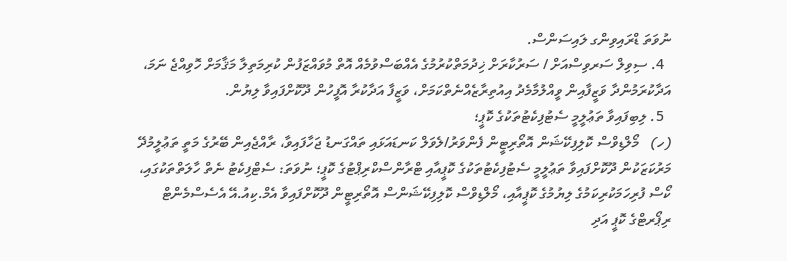ނުވަތަ ޑްރައިވިންގ ލައިސަންސް.
  4. ސިވިލް ސަރވިސްއަށް / ސަރުކާރަށް ޚިދުމަތްކުރުމުގެ އެއްބަސްވުމެއް އޮތް މުވައްޒަފުން ކުރިމަތިލާ މަޤާމަށް ހޮވިއްޖެ ނަމަ، އަދާކުރަމުންދާ ވަޒީފާއިން ވީއްލުމާމެދު އިއުތިރާޒެއްނެތްކަމަށް، ވަޒީފާ އަދާކުރާ އޮފީހުން ދޫކޮށްފައިވާ ލިޔުން.
  5. ލިބިފައިވާ ތަޢުލީމީ ސެޓުފިކެޓުތަކުގެ ކޮޕީ؛
(ހ)   މޯލްޑިވްސް ކޮލިފިކޭޝަން އޮތޯރިޓީން ފެންވަރު/ލެވަލް ކަނޑައަޅައި ތައްގަނޑު ޖަހާފައިވާ، ރާއްޖެއިން ބޭރުގެ މަތީ ތަޢުލީމުދޭ މަރުކަޒަކުން ދޫކޮށްފައިވާ ތަޢުލީމީ ސެޓުފިކެޓުތަކުގެ ކޮޕީއާއި ޓްރާންސްކްރިޕްޓުގެ ކޮޕީ؛ ނުވަތަ: ސެޓްފިކެޓު ނެތް ހާލަތްތަކުގައި، ކޯސް ފުރިހަމަކުރިކަމުގެ ލިޔުމުގެ ކޮޕީއާއި، މޯލްޑިވްސް ކޮލިފިކޭޝަންސް އޮތޯރިޓީން ދޫކޮށްފައިވާ އެމް.ކިއު.އޭ އެސެސްމެންޓް ރިޕޯރޓްގެ ކޮޕީ އަދި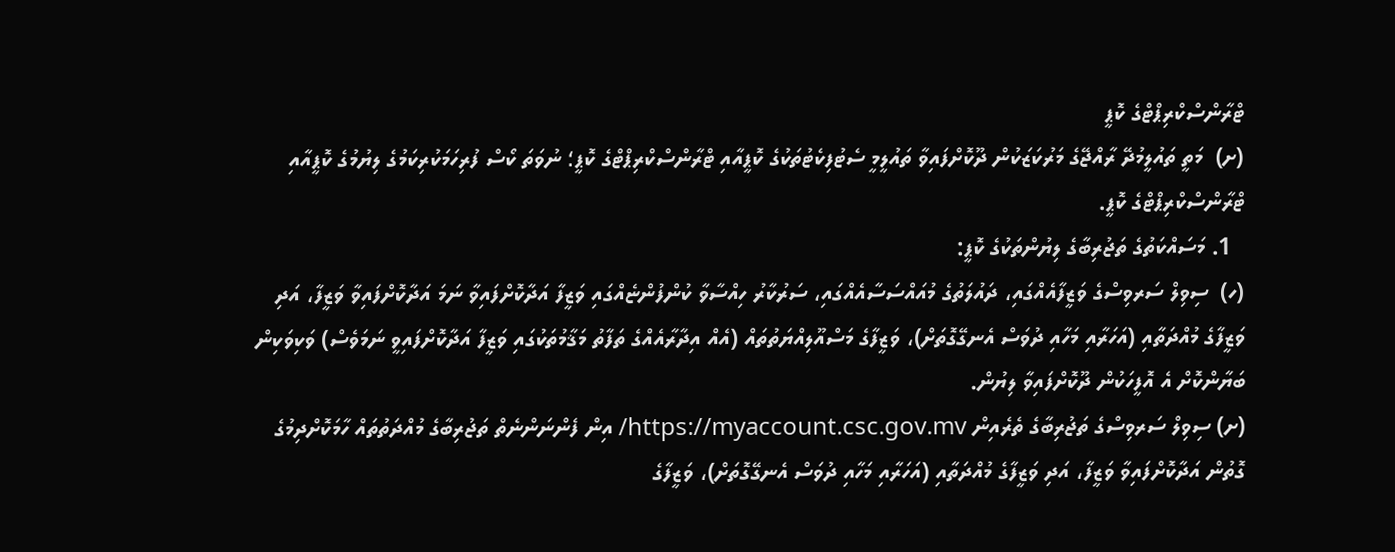ޓްރާންސްކްރިޕްޓްގެ ކޮޕީ
(ށ)  މަތީ ތައުލީމުދޭ ރާއްޖޭގެ މަރުކަޒަކުން ދޫކޮށްފައިވާ ތައުލީމީ ސެޓުފިކެޓުތަކުގެ ކޮޕީއާއި ޓްރާންސްކްރިޕްޓްގެ ކޮޕީ؛ ނުވަތަ ކޯސް ފުރިހަމަކުރިކަމުގެ ލިޔުމުގެ ކޮޕީއާއި ޓްރާންސްކްރިޕްޓްގެ ކޮޕީ.
  1. މަސައްކަތުގެ ތަޖުރިބާގެ ލިޔުންތަކުގެ ކޮޕީ:
(ހ)  ސިވިލް ސަރވިސްގެ ވަޒީފާއެއްގައި، ދައުލަތުގެ މުއައްސަސާއެއްގައި، ސަރުކާރު ހިއްސާވާ ކުންފުންޏެއްގައި ވަޒީފާ އަދާކޮށްފައިވާ ނަމަ އަދާކޮށްފައިވާ ވަޒީފާ، އަދި ވަޒީފާގެ މުއްދަތާއި (އަހަރާއި މަހާއި ދުވަސް އެނގޭގޮތަށް)، ވަޒީފާގެ މަސްއޫލިއްޔަތުތައް (އެއް އިދާރާއެއްގެ ތަފާތު މަޤާމުތަކުގައި ވަޒީފާ އަދާކޮށްފައިވީ ނަމަވެސް) ވަކިވަކިން ބަޔާންކޮށް އެ އޮފީހަކުން ދޫކޮށްފައިވާ ލިޔުން.
(ށ) ސިވިލް ސަރވިސްގެ ތަޖުރިބާގެ ތެރެއިން https://myaccount.csc.gov.mv/ އިން ފެންނަންނެތް ތަޖުރިބާގެ މުއްދަތުތައް ހާމަކޮށްދިމުގެ ގޮތުން އަދާކޮށްފައިވާ ވަޒީފާ، އަދި ވަޒީފާގެ މުއްދަތާއި (އަހަރާއި މަހާއި ދުވަސް އެނގޭގޮތަށް)، ވަޒީފާގެ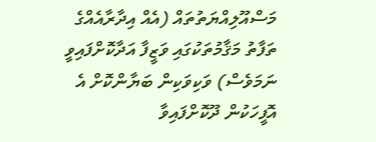މަސްއޫލިއްޔަތުތައް (އެއް އިދާރާއެއްގެ ތަފާތު މަޤާމުތަކުގައި ވަޒީފާ އަދާކޮށްފައިވީ ނަމަވެސް) ވަކިވަކިން ބަޔާންކޮށް އެ އޮފީހަކުން ދޫކޮށްފައިވާ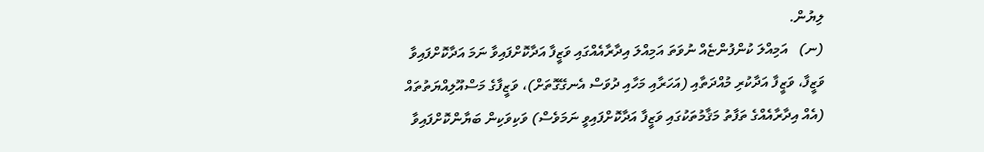ލިޔުން.
(ނ)   އަމިއްލަ ކުންފުންޏެއް ނުވަތަ އަމިއްލަ އިދާރާއެއްގައި ވަޒީފާ އަދާކޮށްފައިވާ ނަމަ އަދާކޮށްފައިވާ ވަޒީފާ، ވަޒީފާ އަދާކުރި މުއްދަތާއި (އަހަރާއި މަހާއި ދުވަސް އެނގޭގޮތަށް)، ވަޒީފާގެ މަސްއޫލިއްޔަތުތައް (އެއް އިދާރާއެއްގެ ތަފާތު މަޤާމުތަކުގައި ވަޒީފާ އަދާކޮށްފައިވީ ނަމަވެސް) ވަކިވަކިން ބަޔާންކޮށްފައިވާ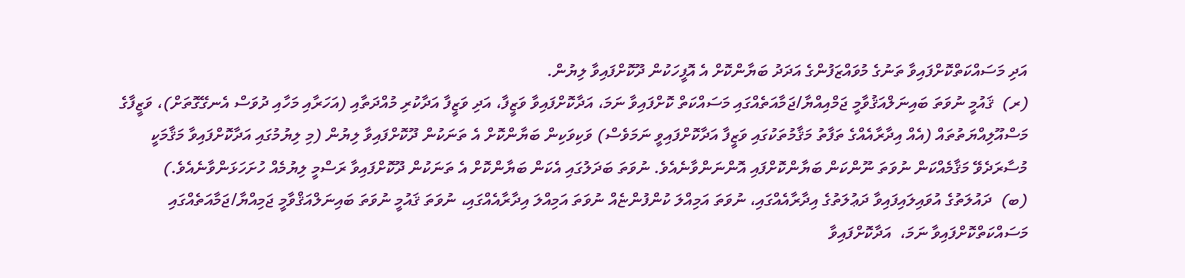އަދި މަސައްކަތްކޮށްފައިވާ ތަނުގެ މުވައްޒަފުންގެ އަދަދު ބަޔާންކޮށް އެ އޮފީހަކުން ދޫކޮށްފައިވާ ލިޔުން.
(ރ)  ޤައުމީ ނުވަތަ ބައިނަލްއަޤުވާމީ ޖަމްއިއްޔާ/ޖަމާއަތެއްގައި މަސައްކަތް ކޮށްފައިވާ ނަމަ، އަދާކޮށްފައިވާ ވަޒީފާ، އަދި ވަޒީފާ އަދާކުރި މުއްދަތާއި (އަހަރާއި މަހާއި ދުވަސް އެނގޭގޮތަށް)، ވަޒީފާގެ މަސްއޫލިއްޔަތުތައް (އެއް އިދާރާއެއްގެ ތަފާތު މަޤާމުތަކުގައި ވަޒީފާ އަދާކޮށްފައިވީ ނަމަވެސް) ވަކިވަކިން ބަޔާންކޮށް އެ ތަނަކުން ދޫކޮށްފައިވާ ލިޔުން (މި ލިޔުމުގައި އަދާކޮށްފައިވާ މަޤާމަކީ މުސާރަދެވޭ މަޤާމެއްކަން ނުވަތަ ނޫންކަން ބަޔާންކޮށްފައި އޮންނަންވާނެއެވެ. ނުވަތަ ބަދަލުގައި އެކަން ބަޔާންކޮށް އެ ތަނަކުން ދޫކޮށްފައިވާ ރަސްމީ ލިޔުމެއް ހުށަހަޅަންވާނެއެވެ.)
(ބ)  ދައުލަތުގެ އުވައިލައިފައިވާ ދަޢުލަތުގެ އިދާރާއެއްގައި، ނުވަތަ އަމިއްލަ ކުންފުންޏެއް ނުވަތަ އަމިއްލަ އިދާރާއެއްގައި، ނުވަތަ ޤައުމީ ނުވަތަ ބައިނަލްއަޤްވާމީ ޖަމިއްޔާ/ޖަމާއަތެއްގައި މަސައްކަތްކޮށްފައިވާ ނަމަ،  އަދާކޮށްފައިވާ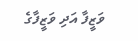ވަޒީފާ އަދި ވަޒީފާގެ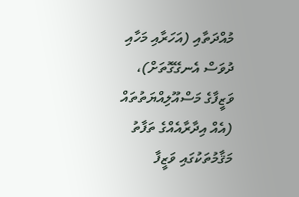މުއްދަތާއި (އަހަރާއި މަހާއި ދުވަސް އެނގޭގޮތަށް)، ވަޒީފާގެ މަސްއޫލިއްޔަތުތައް (އެއް އިދާރާއެއްގެ ތަފާތު މަޤާމުތަކުގައި ވަޒީފާ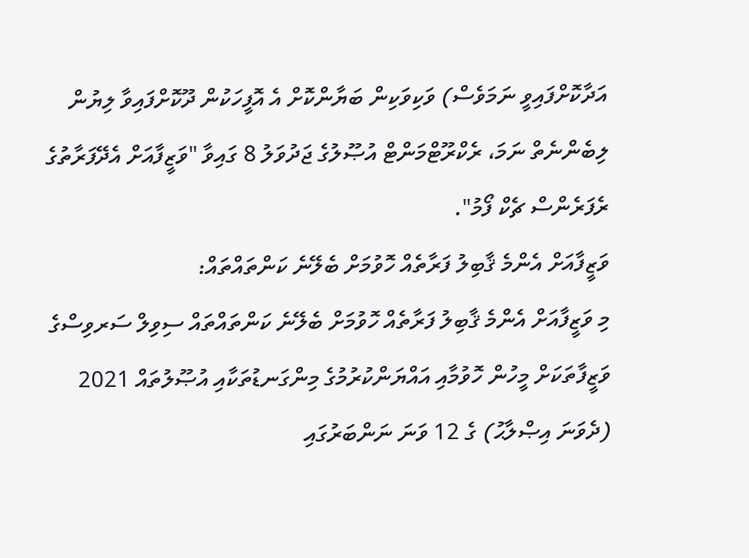އަދާކޮށްފައިވީ ނަމަވެސް) ވަކިވަކިން ބަޔާންކޮށް އެ އޮފީހަކުން ދޫކޮށްފައިވާ ލިޔުން ލިބެންނެތް ނަމަ، ރެކްރޫޓްމަންޓް އުޞޫލުގެ ޖަދުވަލު 8 ގައިވާ "ވަޒީފާއަށް އެދޭފަރާތުގެ ރެފަރެންސް ޗެކް ފޯމު".
ވަޒީފާއަށް އެންމެ ޤާބިލު ފަރާތެއް ހޮވުމަށް ބެލޭނެ ކަންތައްތައް:
މި ވަޒީފާއަށް އެންމެ ޤާބިލު ފަރާތެއް ހޮވުމަށް ބެލޭނެ ކަންތައްތައް ސިވިލް ސަރވިސްގެ ވަޒީފާތަކަށް މީހުން ހޮވުމާއި އައްޔަންކުރުމުގެ މިންގަނޑުތަކާއި އުޞޫލުތައް 2021 (ދެވަނަ އިޞްލާޙު) ގެ 12 ވަނަ ނަންބަރުގައި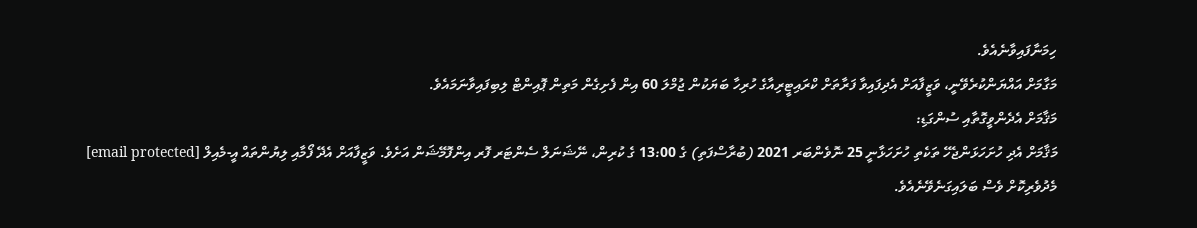ހިމަނާފައިވާނެއެވެ.
މަގާމަށް އައްޔަންކުރެވޭނީ، ވަޒީފާއަށް އެދިފައިވާ ފަރާތަށް ކްރައިޓީރިއާގެ ހުރިހާ ބަޔަކުން ޖުމްލަ 60 އިން ފެށިގެން މަތިން ޕޮއިންޓް ލިބިފައިވާނަމައެވެ.
މަޤާމަށް އެދެންވީގޮތާއި ސުންގަޑި:
މަޤާމަށް އެދި ހުށަހަޅަންޖެހޭ ތަކެތި ހުށަހަޅާނީ 25 ނޮވެންބަރ 2021 (ބުރާސްފަތި) ގެ 13:00 ގެ ކުރިން، ނޭޝަނަލް ސެންޓަރ ފޮރ އިންފޮމޭޝަން އަށެވެ. ވަޒީފާއަށް އެދޭ ފޯމާއި ލިޔުންތައް އީ-މެއިލް [email protected]  މެދުވެރިކޮށް ވެސް ބަލައިގަނެވޭނެއެވެ.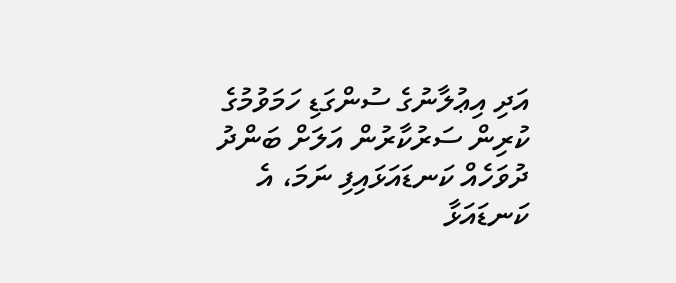އަދި އިޢުލާނުގެ ސުންގަޑި ހަމަވުމުގެ ކުރިން ސަރުކާރުން އަލަށް ބަންދު ދުވަހެއް ކަނޑައަޅައިފި ނަމަ، އެ ކަނޑައަޅާ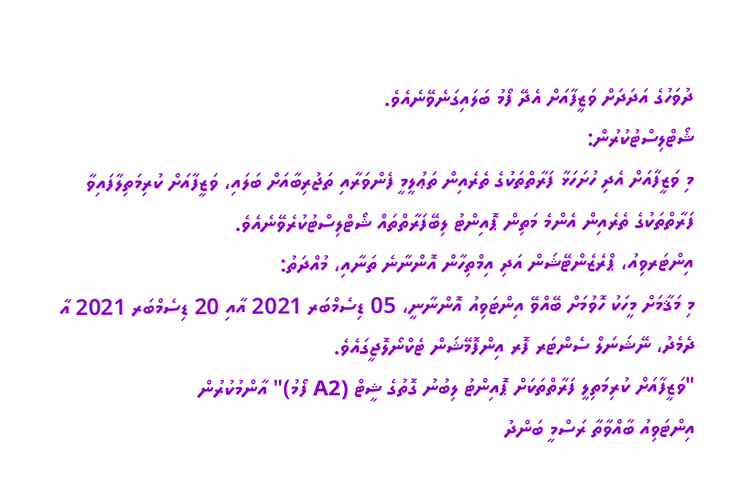ދުވަހުގެ އަދަދަށް ވަޒީފާއަށް އެދޭ ފޯމު ބަލައިގަނެވޭނެއެވެ.
ޝޯޓްލިސްޓުކުރުން:
މި ވަޒީފާއަށް އެދި ހުށަހަޅާ ފަރާތްތަކުގެ ތެރެއިން ތަޢުލީމީ ފެންވަރާއި ތަޖުރިބާއަށް ބަލައި، ވަޒީފާއަށް ކުރިމަތިލާފައިވާ ފަރާތްތަކުގެ ތެރެއިން އެންމެ މަތިން ޕޮއިންޓު ލިބޭފަރާތްތައް ޝޯޓްލިސްޓުކުރެވޭނެއެވެ.
އިންޓަރވިއު، ޕްރެޒެންޓޭޝަން އަދި އިމްތިހާން އޮންނާނެ ތަނާއި، މުއްދަތު:
މި މަޤާމަށް މީހަކު ހޮވުމަށް ބޭއްވޭ އިންޓަވިއު އޮންނާނީ، 05 ޑިސެމްބަރ 2021 އާއި 20 ޑިސެމްބަރ 2021 އާ ދެމެދު، ނޭޝަނަލް ސެންޓަރ ފޮރ އިންފޮމޭޝަން ޓެކްނޯލޮޖީގައެވެ.
"ވަޒީފާއަށް ކުރިމަތިލީ ފަރާތްތަކަށް ޕޮއިންޓު ލިބުނު ގޮތުގެ ޝީޓް (A2 ފޯމު)" އާންމުކުރުން
އިންޓަވިއު ބާއްވާތާ ރަސްމީ ބަންދު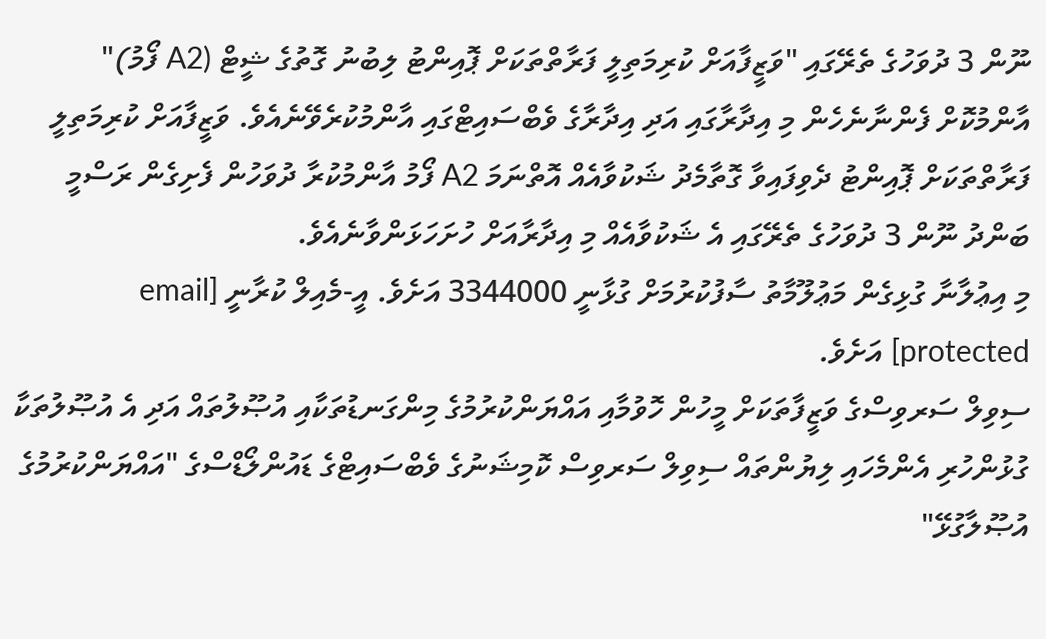ނޫން 3 ދުވަހުގެ ތެރޭގައި "ވަޒީފާއަށް ކުރިމަތިލީ ފަރާތްތަކަށް ޕޮއިންޓު ލިބުނު ގޮތުގެ ޝީޓް (A2 ފޯމު)" އާންމުކޮށް ފެންނާނެހެން މި އިދާރާގައި އަދި އިދާރާގެ ވެބްސައިޓްގައި އާންމުކުރެވޭނެއެވެ. ވަޒީފާއަށް ކުރިމަތިލީ ފަރާތްތަކަށް ޕޮއިންޓު ދެވިފައިވާ ގޮތާމެދު ޝަކުވާއެއް އޮތްނަމަ A2 ފޯމު އާންމުކުރާ ދުވަހުން ފެށިގެން ރަސްމީ ބަންދު ނޫން 3 ދުވަހުގެ ތެރޭގައި އެ ޝަކުވާއެއް މި އިދާރާއަށް ހުށަހަޅަންވާނެއެވެ.
މި އިޢުލާނާ ގުޅިގެން މަޢުލޫމާތު ސާފުކުރުމަށް ގުޅާނީ 3344000 އަށެވެ. އީ-މެއިލް ކުރާނީ [email protected] އަށެވެ.
ސިވިލް ސަރވިސްގެ ވަޒީފާތަކަށް މީހުން ހޮވުމާއި އައްޔަންކުރުމުގެ މިންގަނޑުތަކާއި އުޞޫލުތައް އަދި އެ އުޞޫލުތަކާ ގުޅުންހުރި އެންމެހައި ލިޔުންތައް ސިވިލް ސަރވިސް ކޮމިޝަނުގެ ވެބްސައިޓްގެ ޑައުންލޯޑްސްގެ "އައްޔަންކުރުމުގެ އުޞޫލާގުޅޭ"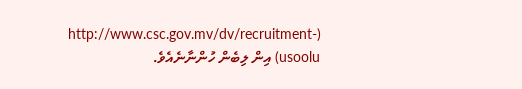(http://www.csc.gov.mv/dv/recruitment-usoolu) އިން ލިބެން ހުންނާނެއެވެ.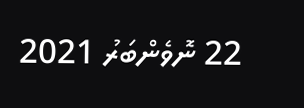22 ނޮވެންބަރު 2021